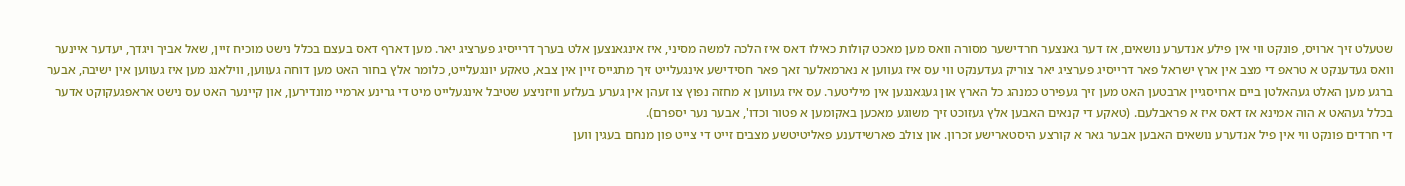שטעלט זיך ארויס, פונקט ווי אין פילע אנדערע נושאים, אז דער גאנצער חרדישער מסורה וואס מען מאכט קולות כאילו דאס איז הלכה למשה מסיני, איז אינגאנצען אלט בערך דרייסיג פערציג יאר. מען דארף דאס בעצם בכלל נישט מוכיח זיין, שאל אביך ויגדך, יעדער איינער וואס געדענקט א טראפ די מצב אין ארץ ישראל פאר דרייסיג פערציג יאר צוריק געדענקט ווי עס איז געווען א נארמאלער זאך פאר חסידישע אינגעלייט זיך מתגייס זיין אין צבא, טאקע יונגעלייט, כלומר אלץ בחור האט מען דוחה געווען, ווילאנג מען איז געווען אין ישיבה, אבער ברגע מען האלט געהאלטן ביים ארויסגיין ארבטען האט מען זיך געפירט כמנהג כל הארץ און געגאנגען אין מיליטער. עס איז געווען א מחזה נפוץ צו זעהן אין גערע בעלזע וויזניצע שטיבל אינגעלייט מיט די גרינע ארמיי מונדירען, און קיינער האט עס נישט אראפגעקוקט אדער בכלל געהאט א הוה אמינא אז דאס איז א פראבלעם. (טאקע די קנאים האבען אלץ געזוכט זיך משוגע מאכען באקומען א פטור וכדו', אבער נער יספרם).
די חרדים פונקט ווי אין פיל אנדערע נושאים האבען אבער גאר א קורצע היסטארישע זכרון. און צולב פארשידענע פאליטיטשע מצבים זייט די צייט פון מנחם בעגין ווען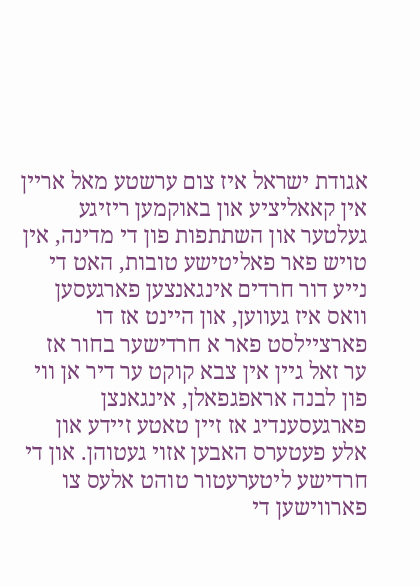אגודת ישראל איז צום ערשטע מאל אריין אין קאאליציע און באוקמען ריזיגע געלטער און השתתפות פון די מדינה, אין טויש פאר פאליטישע טובות, האט די נייע דור חרדים אינגאנצען פארגעסען וואס איז געווען, און היינט אז דו פארציילסט פאר א חרדישער בחור אז ער זאל גיין אין צבא קוקט ער דיר אן ווי פון לבנה אראפגפאלן, אינגאנצן פארגעסענדיג אז זיין טאטע זיידע און אלע פעטערס האבען אזוי געטוהן. און די חרדישע ליטערעטור טוהט אלעס צו פארווישען די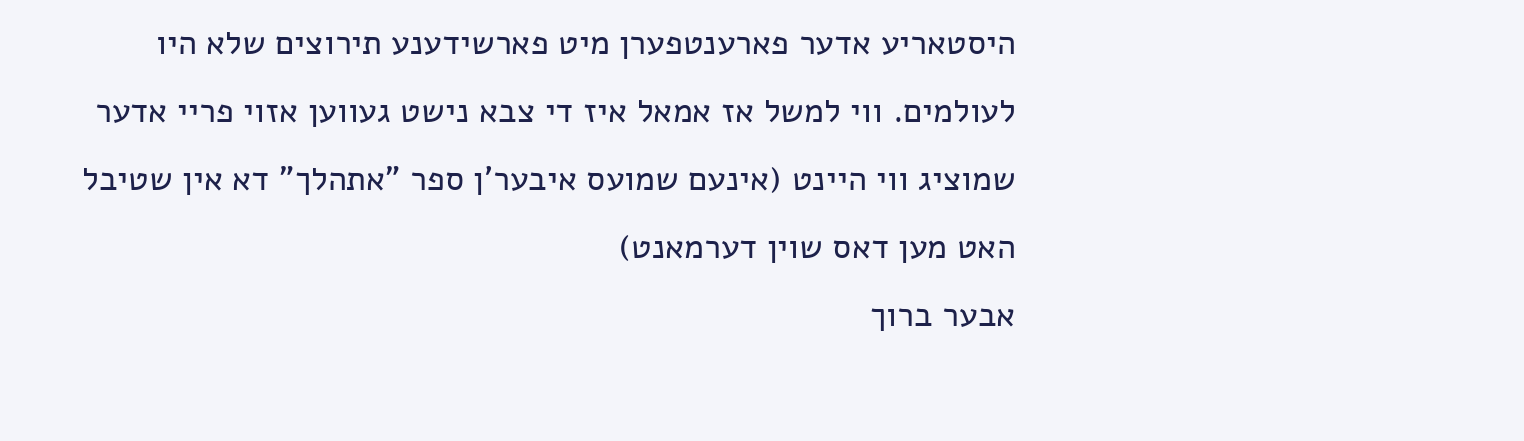היסטאריע אדער פארענטפערן מיט פארשידענע תירוצים שלא היו לעולמים. ווי למשל אז אמאל איז די צבא נישט געווען אזוי פריי אדער שמוציג ווי היינט (אינעם שמועס איבער'ן ספר "אתהלך" דא אין שטיבל האט מען דאס שוין דערמאנט)
אבער ברוך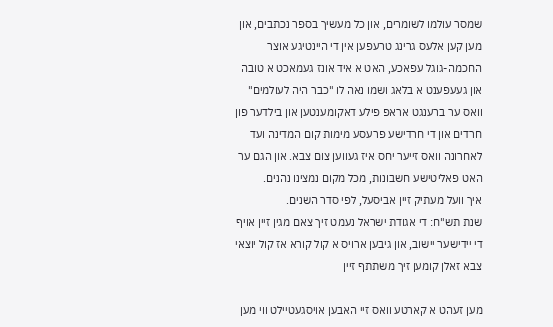שמסר עולמו לשומרים, און כל מעשיך בספר נכתבים, און מען קען אלעס גרינג טרעפען אין די היינטיגע אוצר החכמה-גוגל עפאכע, האט א איד אונז געמאכט א טובה און געעפענט א בלאג ושמו נאה לו "כבר היה לעולמים" וואס ער ברענגט אראפ פילע דאקומענטען און בילדער פון חרדים און די חרדישע פרעסע מימות קום המדינה ועד לאחרונה וואס זייער יחס איז געווען צום צבא. און הגם ער האט פאליטישע חשבונות, מכל מקום נמצינו נהנים.
איך וועל מעתיק זיין אביסעל, לפי סדר השנים.
שנת תש"ח: די אגודת ישראל נעמט זיך צאם מגין זיין אויף די יידישער יישוב, און גיבען ארויס א קול קורא אז קול יוצאי צבא זאלן קומען זיך משתתף זיין

מען זעהט א קארטע וואס זיי האבען אויסגעטיילט ווי מען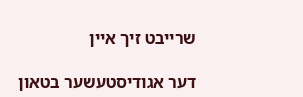שרייבט זיך איין

דער אגודיסטעשער בטאון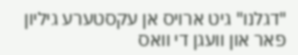"דגלנו" גיט ארויס אן עקסטערע גיליון פאר און וועגן די וואס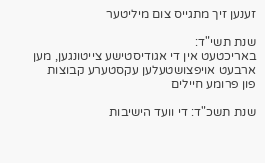זענען זיך מתגייס צום מיליטער

שנת תשי"ד:
באריכטעט אין די אגודיסטישע צייטונגען, מען ארבעט אויפצושטעלען עקסטערע קבוצות פון פרומע חיילים

שנת תשכ"ד: די וועד הישיבות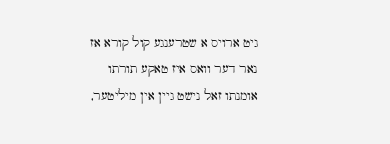גיט ארויס א שטרענגע קול קורא אז נאר דער וואס איז טאקע תורתו אומנתו זאל נישט גיין אין מיליטער,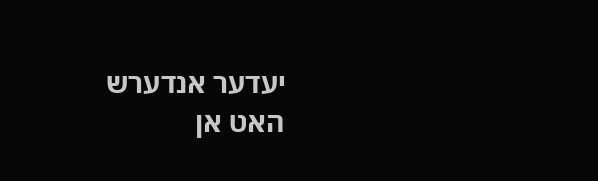יעדער אנדערש האט אן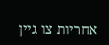אחריות צו גיין